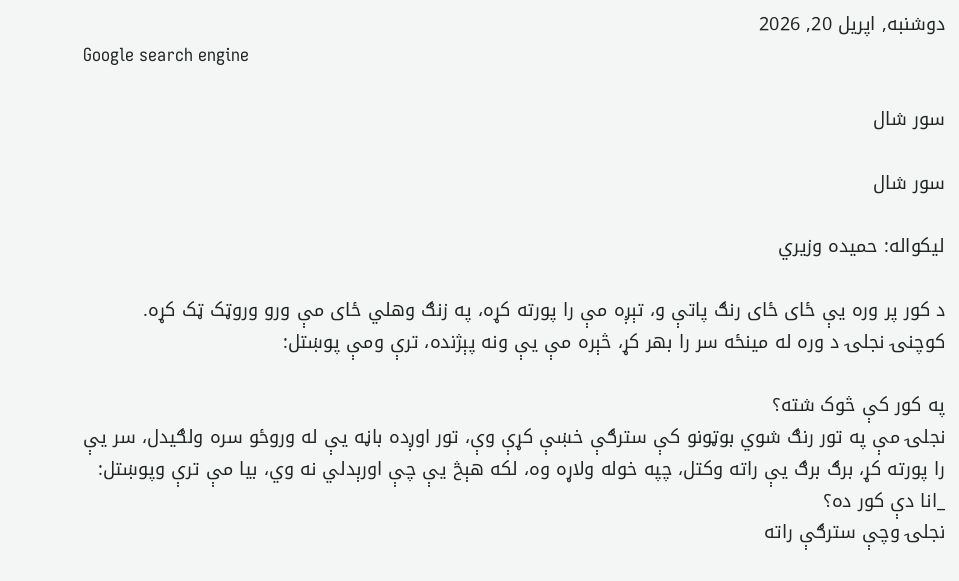دوشنبه, اپریل 20, 2026
Google search engine

سور شال

سور شال

ليکواله: حميده وزيري

د کور پر وره يې ځای ځای رنګ پاتې و، تېږه مې را پورته کړه، په زنګ وهلي ځای مې ورو وروټک ټک کړه.
کوچنۍ نجلۍ د وره له مينځه سر را بهر کړ، څېره مې یې ونه پېژنده، ترې ومې پوښتل:

په کور کې څوک شته؟
نجلۍ مې په تور رنګ شوي بوټونو کې سترګې خښې کړې وې، تور اوږده باڼه یې له وروځو سره ولګیدل، سر یې را پورته کړ، برګ برګ يې راته وکتل، چپه خوله ولاړه وه، لکه هېڅ یې چې اورېدلي نه وي، بیا مې ترې وپوښتل:
_انا دې کور ده؟
نجلۍ وچې سترګې راته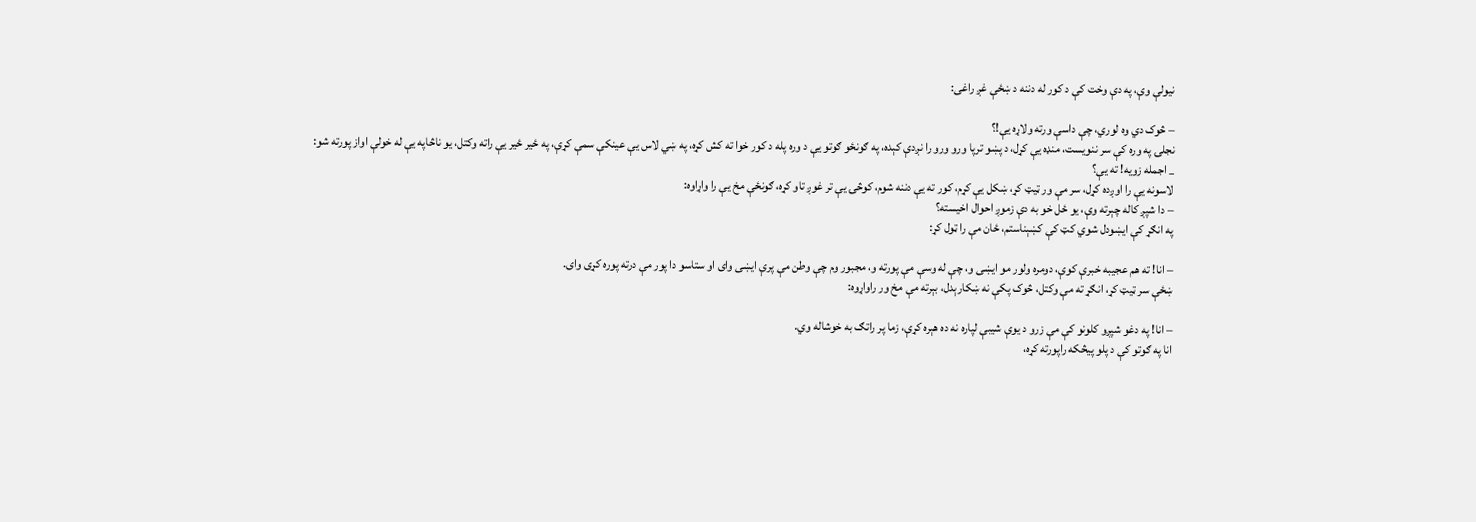نیولې وې، په دې وخت کې د کور له دننه د ښځې غږ راغی:

– څوک دي وه لوري، چې داسې ورته ولاړه یې!؟
نجلۍ په وره کې سر ننويست، منډه یې کړل، د پښو ترپا ورو ورو را نږدې کېده، په ګونځو ګوتو یې د وره پله د کور خوا ته کش کړه، په ښي لاس یې عینکې سمې کړې، په ځیر ځیر یې راته وکتل، يو ناڅاپه يې له خولې اواز پورته شو:
_ اجمله زويه! ته يې؟
لاسونه يې را اوږده کړل، سر مې ور ټيټ کړ، ښکل يې کړم، کور ته یې دننه شوم، کوڅۍ يې تر غوږ تاو کړه، ګونځې مخ یې را واړاوه:
– دا شپږ کاله چېرته وې، یو ځل خو به دې زموږ احوال اخیسته؟
په انګړ کې ایښودل شوي کټ کې کښېناستم، ځان مې را ټول کړ:

– انا! ته هم عجیبه خبرې کوې، دومره ولور مو ایښی و، چې له وسې مې پورته و، مجبور وم چې وطن مې پرې ایښی وای او ستاسو دا پور مې درته پوره کړی وای.
ښځې سر ټيټ کړ، انګړ ته مې وکتل، څوک پکې نه ښکارېدل، بېرته مې مخ ور راواړوه:

– انا! په دغو شپږو کلونو کې مې زرو د يوې شیبې لپاره نه ده هېره کړې، زما پر راتګ به خوشاله وي.
انا په ګوتو کې د پلو پیڅکه راپورته کړه،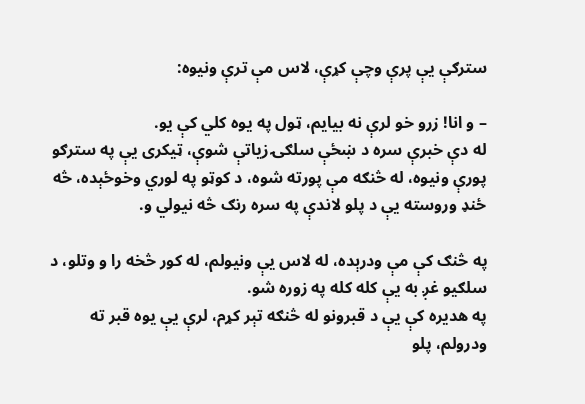سترګې یې پرې وچې کړې، لاس مې ترې ونیوه:

– و انا! زرو خو لرې نه بیایم، ټول په يوه کلي کې یو.
له دې خبرې سره د ښځې سلګۍ زياتې شوې، ټيکری یې په سترګو پورې ونیوه، له څنګه مې پورته شوه، د کوټو په لوري وخوځېده، څه ځنډ وروسته یې د پلو لاندې په سره رنګ څه نیولي و.

په څنګ کې مې ودرېده، له لاس یې ونیولم، له کور څخه را و وتلو، د سلګیو غږ به یې کله کله په زوره شو.
په هدیره کې یې د قبرونو له څنګه تېر کړم، لرې یې یوه قبر ته ودرولم، پلو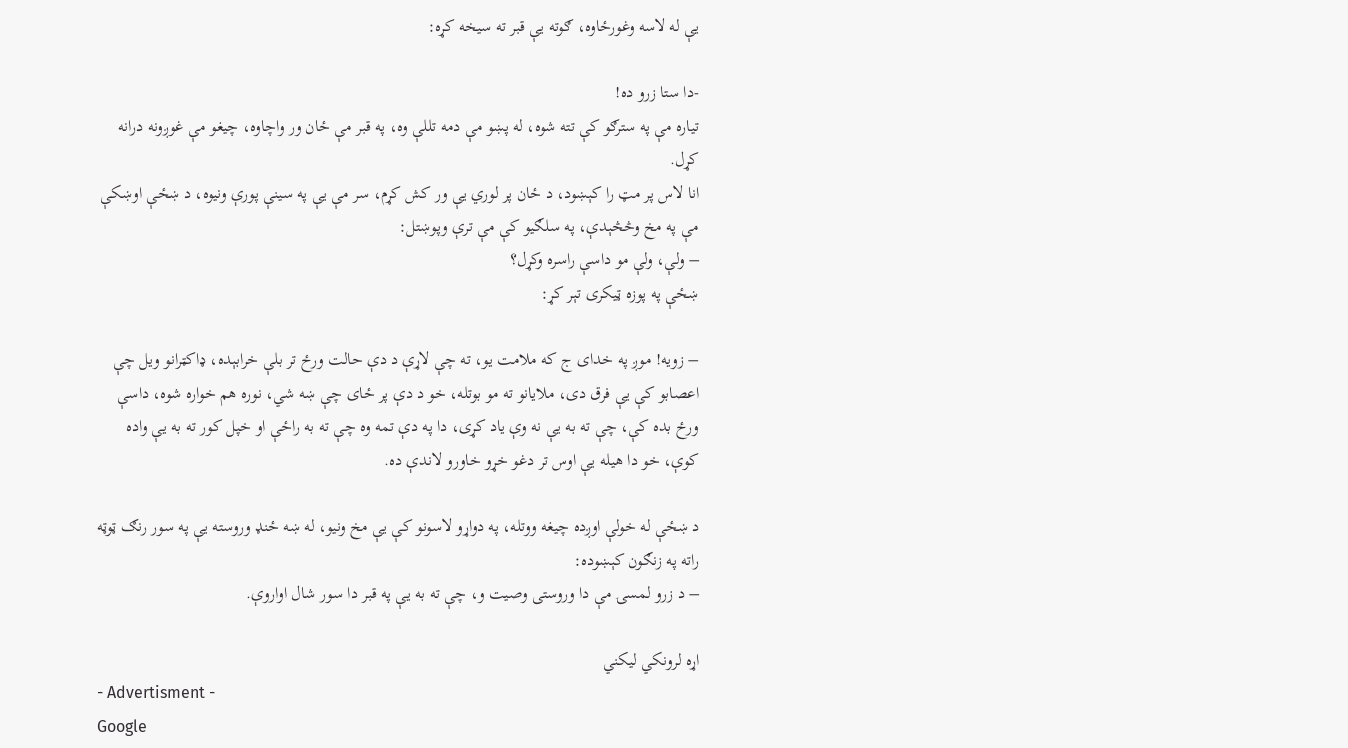یې له لاسه وغورځاوه، ګوته یې قبر ته سیخه کړه:

-دا ستا زرو ده!
تياره مې په سترګو کې تته شوه، له پښو مې دمه تللې وه، په قبر مې ځان ور واچاوه، چیغو مې غوږونه درانه کړل.
انا لاس پر مټ را کېښود، د ځان پر لوري یې ور کش کړم، سر مې یې په سینې پورې ونیوه، د ښځې اوښکې مې په مخ وڅڅېدې، په سلګیو کې مې ترې وپوښتل:
– ولې، ولې مو داسې راسره وکړل؟
ښځې په پوزه ټيکری تېر کړ:

– زويه! موږ په خدای ج که ملامت یو، ته چې لاړې د دې حالت ورځ تر بلې خرابېده، ډاکټرانو ويل چې اعصابو کې یې فرق دی، ملایانو ته مو بوتله، خو د دې پر ځای چې ښه شي، نوره هم خواره شوه، داسې ورځ بده کې، چې ته به یې نه وې ياد کړی، دا په دې تمه وه چې ته به راځې او خپل کور ته به یې واده کوې، خو دا هیله یې اوس تر دغو خړو خاورو لاندې ده.

د ښځې له خولې اوږده چیغه ووتله، په دواړو لاسونو کې یې مخ ونیو، له ښه ځنډ وروسته یې په سور رنګ ټوټه راته په زنګون کېښوده:
– د زرو لمسۍ مې دا وروستی وصيت و، چې ته به یې په قبر دا سور شال اواروې.

اړه لرونکي ليکني
- Advertisment -
Google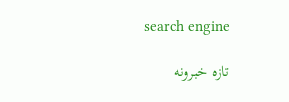search engine

تازه خبرونه